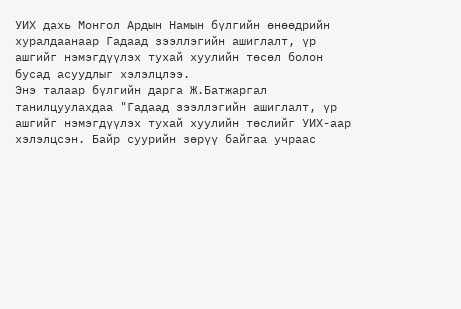УИХ дахь Монгол Ардын Намын бүлгийн өнөөдрийн хуралдаанаар Гадаад зээллэгийн ашиглалт, үр ашгийг нэмэгдүүлэх тухай хуулийн төсөл болон бусад асуудлыг хэлэлцлээ.
Энэ талаар бүлгийн дарга Ж.Батжаргал танилцуулахдаа "Гадаад зээллэгийн ашиглалт, үр ашгийг нэмэгдүүлэх тухай хуулийн төслийг УИХ-аар хэлэлцсэн. Байр суурийн зөрүү байгаа учраас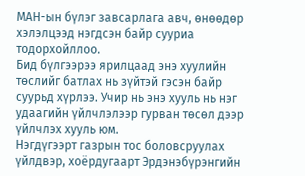МАН-ын бүлэг завсарлага авч, өнөөдөр хэлэлцээд нэгдсэн байр сууриа тодорхойллоо.
Бид бүлгээрээ ярилцаад энэ хуулийн төслийг батлах нь зүйтэй гэсэн байр суурьд хүрлээ. Учир нь энэ хууль нь нэг удаагийн үйлчлэлээр гурван төсөл дээр үйлчлэх хууль юм.
Нэгдүгээрт газрын тос боловсруулах үйлдвэр, хоёрдугаарт Эрдэнэбүрэнгийн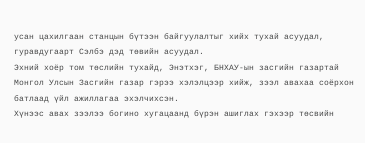усан цахилгаан станцын бүтээн байгуулалтыг хийх тухай асуудал, гуравдугаарт Сэлбэ дэд төвийн асуудал.
Эхний хоёр том төслийн тухайд, Энэтхэг, БНХАУ-ын засгийн газартай Монгол Улсын Засгийн газар гэрээ хэлэлцээр хийж, зээл авахаа соёрхон батлаад үйл ажиллагаа эхэлчихсэн.
Хүнээс авах зээлээ богино хугацаанд бүрэн ашиглах гэхээр төсвийн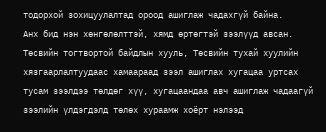тодорхой зохицуулалтад ороод ашиглаж чадахгүй байна.
Анх бид нэн хөнгөлөлттэй, хямд өртөгтэй зээлүүд авсан. Төсвийн тогтвортой байдлын хууль, Төсвийн тухай хуулийн хязгаарлалтуудаас хамаараад зээл ашиглах хугацаа уртсах тусам зээлдээ төлдөг хүү, хугацаандаа авч ашиглаж чадаагүй зээлийн үлдэгдэлд төлөх хураамж хоёрт нэлээд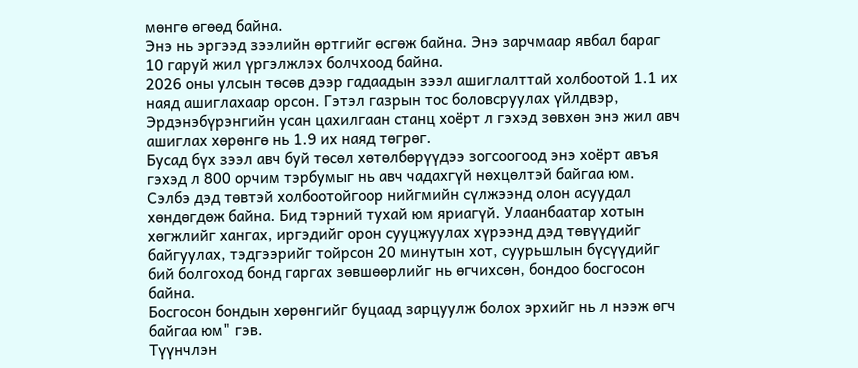мөнгө өгөөд байна.
Энэ нь эргээд зээлийн өртгийг өсгөж байна. Энэ зарчмаар явбал бараг 10 гаруй жил үргэлжлэх болчхоод байна.
2026 оны улсын төсөв дээр гадаадын зээл ашиглалттай холбоотой 1.1 их наяд ашиглахаар орсон. Гэтэл газрын тос боловсруулах үйлдвэр, Эрдэнэбүрэнгийн усан цахилгаан станц хоёрт л гэхэд зөвхөн энэ жил авч ашиглах хөрөнгө нь 1.9 их наяд төгрөг.
Бусад бүх зээл авч буй төсөл хөтөлбөрүүдээ зогсоогоод энэ хоёрт авъя гэхэд л 800 орчим тэрбумыг нь авч чадахгүй нөхцөлтэй байгаа юм.
Сэлбэ дэд төвтэй холбоотойгоор нийгмийн сүлжээнд олон асуудал хөндөгдөж байна. Бид тэрний тухай юм яриагүй. Улаанбаатар хотын хөгжлийг хангах, иргэдийг орон сууцжуулах хүрээнд дэд төвүүдийг байгуулах, тэдгээрийг тойрсон 20 минутын хот, суурьшлын бүсүүдийг бий болгоход бонд гаргах зөвшөөрлийг нь өгчихсөн, бондоо босгосон байна.
Босгосон бондын хөрөнгийг буцаад зарцуулж болох эрхийг нь л нээж өгч байгаа юм" гэв.
Түүнчлэн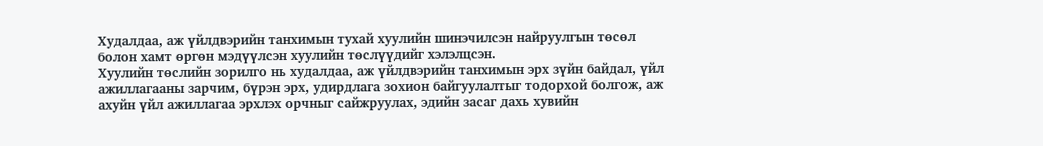Худалдаа, аж үйлдвэрийн танхимын тухай хуулийн шинэчилсэн найруулгын төсөл болон хамт өргөн мэдүүлсэн хуулийн төслүүдийг хэлэлцсэн.
Хуулийн төслийн зорилго нь худалдаа, аж үйлдвэрийн танхимын эрх зүйн байдал, үйл ажиллагааны зарчим, бүрэн эрх, удирдлага зохион байгуулалтыг тодорхой болгож, аж ахуйн үйл ажиллагаа эрхлэх орчныг сайжруулах, эдийн засаг дахь хувийн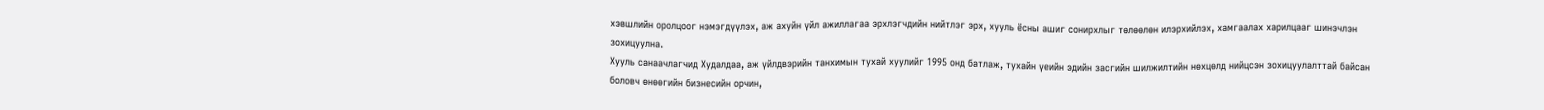хэвшлийн оролцоог нэмэгдүүлэх, аж ахуйн үйл ажиллагаа эрхлэгчдийн нийтлэг эрх, хууль ёсны ашиг сонирхлыг төлөөлөн илэрхийлэх, хамгаалах харилцааг шинэчлэн зохицуулна.
Хууль санаачлагчид Худалдаа, аж үйлдвэрийн танхимын тухай хуулийг 1995 онд батлаж, тухайн үеийн эдийн засгийн шилжилтийн нөхцөлд нийцсэн зохицуулалттай байсан боловч өнөөгийн бизнесийн орчин,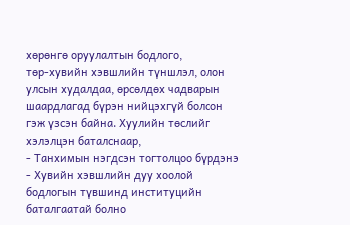хөрөнгө оруулалтын бодлого, төр‑хувийн хэвшлийн түншлэл, олон улсын худалдаа, өрсөлдөх чадварын шаардлагад бүрэн нийцэхгүй болсон гэж үзсэн байна. Хуулийн төслийг хэлэлцэн баталснаар,
- Танхимын нэгдсэн тогтолцоо бүрдэнэ
- Хувийн хэвшлийн дуу хоолой бодлогын түвшинд институцийн баталгаатай болно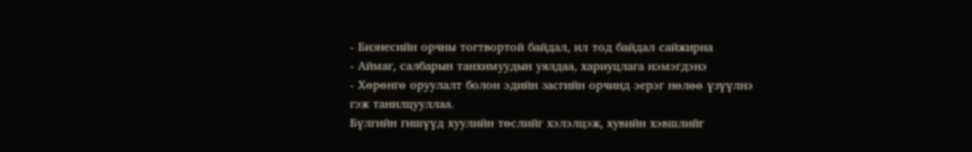- Бизнесийн орчны тогтвортой байдал, ил тод байдал сайжирна
- Аймаг, салбарын танхимуудын уялдаа, хариуцлага нэмэгдэнэ
- Хөрөнгө оруулалт болон эдийн засгийн орчинд эерэг нөлөө үзүүлнэ гэж танилцууллаа.
Бүлгийн гишүүд хуулийн төслийг хэлэлцэж, хувийн хэвшлийг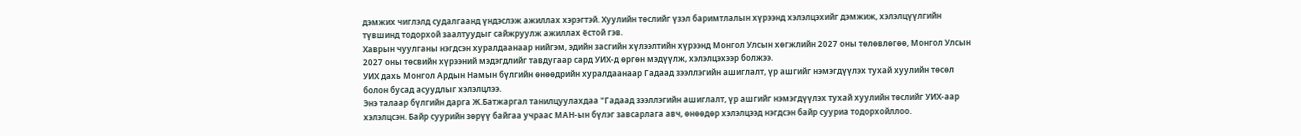дэмжих чиглэлд судалгаанд үндэслэж ажиллах хэрэгтэй. Хуулийн төслийг үзэл баримтлалын хүрээнд хэлэлцэхийг дэмжиж, хэлэлцүүлгийн түвшинд тодорхой заалтуудыг сайжруулж ажиллах ёстой гэв.
Хаврын чуулганы нэгдсэн хуралдаанаар нийгэм, эдийн засгийн хүлээлтийн хүрээнд Монгол Улсын хөгжлийн 2027 оны төлөвлөгөө, Монгол Улсын 2027 оны төсвийн хүрээний мэдэгдлийг тавдугаар сард УИХ-д өргөн мэдүүлж, хэлэлцэхээр болжээ.
УИХ дахь Монгол Ардын Намын бүлгийн өнөөдрийн хуралдаанаар Гадаад зээллэгийн ашиглалт, үр ашгийг нэмэгдүүлэх тухай хуулийн төсөл болон бусад асуудлыг хэлэлцлээ.
Энэ талаар бүлгийн дарга Ж.Батжаргал танилцуулахдаа "Гадаад зээллэгийн ашиглалт, үр ашгийг нэмэгдүүлэх тухай хуулийн төслийг УИХ-аар хэлэлцсэн. Байр суурийн зөрүү байгаа учраас МАН-ын бүлэг завсарлага авч, өнөөдөр хэлэлцээд нэгдсэн байр сууриа тодорхойллоо.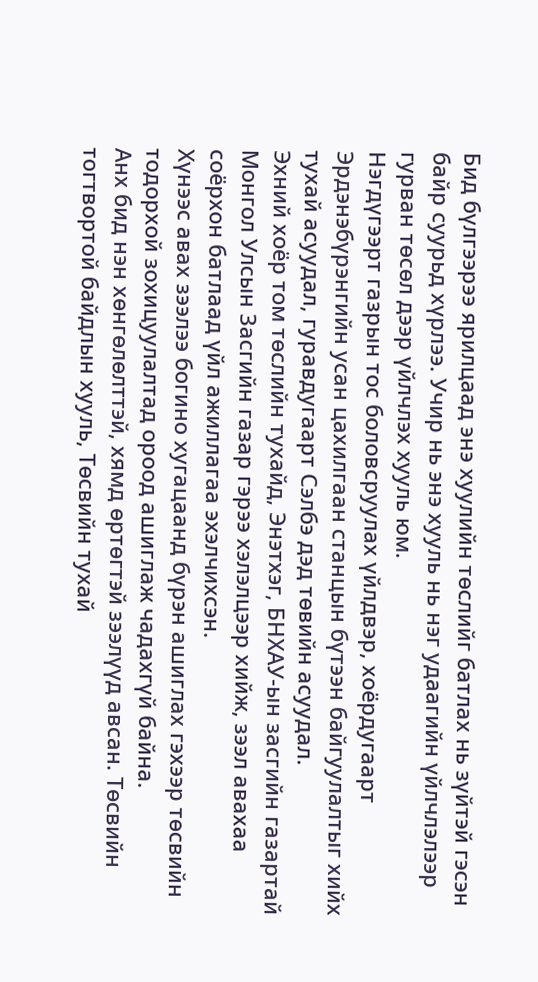Бид бүлгээрээ ярилцаад энэ хуулийн төслийг батлах нь зүйтэй гэсэн байр суурьд хүрлээ. Учир нь энэ хууль нь нэг удаагийн үйлчлэлээр гурван төсөл дээр үйлчлэх хууль юм.
Нэгдүгээрт газрын тос боловсруулах үйлдвэр, хоёрдугаарт Эрдэнэбүрэнгийн усан цахилгаан станцын бүтээн байгуулалтыг хийх тухай асуудал, гуравдугаарт Сэлбэ дэд төвийн асуудал.
Эхний хоёр том төслийн тухайд, Энэтхэг, БНХАУ-ын засгийн газартай Монгол Улсын Засгийн газар гэрээ хэлэлцээр хийж, зээл авахаа соёрхон батлаад үйл ажиллагаа эхэлчихсэн.
Хүнээс авах зээлээ богино хугацаанд бүрэн ашиглах гэхээр төсвийн тодорхой зохицуулалтад ороод ашиглаж чадахгүй байна.
Анх бид нэн хөнгөлөлттэй, хямд өртөгтэй зээлүүд авсан. Төсвийн тогтвортой байдлын хууль, Төсвийн тухай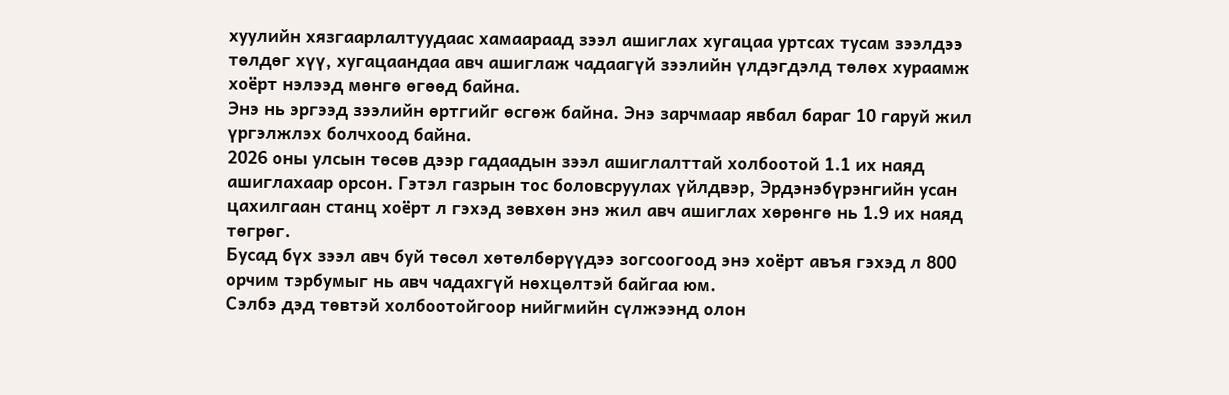хуулийн хязгаарлалтуудаас хамаараад зээл ашиглах хугацаа уртсах тусам зээлдээ төлдөг хүү, хугацаандаа авч ашиглаж чадаагүй зээлийн үлдэгдэлд төлөх хураамж хоёрт нэлээд мөнгө өгөөд байна.
Энэ нь эргээд зээлийн өртгийг өсгөж байна. Энэ зарчмаар явбал бараг 10 гаруй жил үргэлжлэх болчхоод байна.
2026 оны улсын төсөв дээр гадаадын зээл ашиглалттай холбоотой 1.1 их наяд ашиглахаар орсон. Гэтэл газрын тос боловсруулах үйлдвэр, Эрдэнэбүрэнгийн усан цахилгаан станц хоёрт л гэхэд зөвхөн энэ жил авч ашиглах хөрөнгө нь 1.9 их наяд төгрөг.
Бусад бүх зээл авч буй төсөл хөтөлбөрүүдээ зогсоогоод энэ хоёрт авъя гэхэд л 800 орчим тэрбумыг нь авч чадахгүй нөхцөлтэй байгаа юм.
Сэлбэ дэд төвтэй холбоотойгоор нийгмийн сүлжээнд олон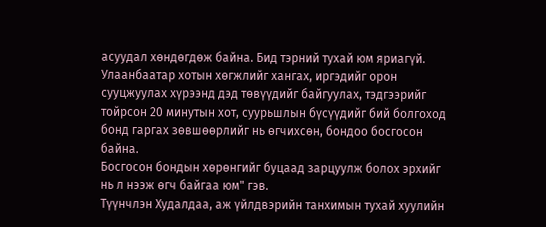асуудал хөндөгдөж байна. Бид тэрний тухай юм яриагүй. Улаанбаатар хотын хөгжлийг хангах, иргэдийг орон сууцжуулах хүрээнд дэд төвүүдийг байгуулах, тэдгээрийг тойрсон 20 минутын хот, суурьшлын бүсүүдийг бий болгоход бонд гаргах зөвшөөрлийг нь өгчихсөн, бондоо босгосон байна.
Босгосон бондын хөрөнгийг буцаад зарцуулж болох эрхийг нь л нээж өгч байгаа юм" гэв.
Түүнчлэн Худалдаа, аж үйлдвэрийн танхимын тухай хуулийн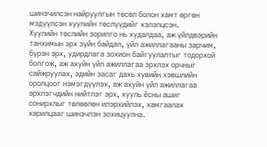шинэчилсэн найруулгын төсөл болон хамт өргөн мэдүүлсэн хуулийн төслүүдийг хэлэлцсэн.
Хуулийн төслийн зорилго нь худалдаа, аж үйлдвэрийн танхимын эрх зүйн байдал, үйл ажиллагааны зарчим, бүрэн эрх, удирдлага зохион байгуулалтыг тодорхой болгож, аж ахуйн үйл ажиллагаа эрхлэх орчныг сайжруулах, эдийн засаг дахь хувийн хэвшлийн оролцоог нэмэгдүүлэх, аж ахуйн үйл ажиллагаа эрхлэгчдийн нийтлэг эрх, хууль ёсны ашиг сонирхлыг төлөөлөн илэрхийлэх, хамгаалах харилцааг шинэчлэн зохицуулна.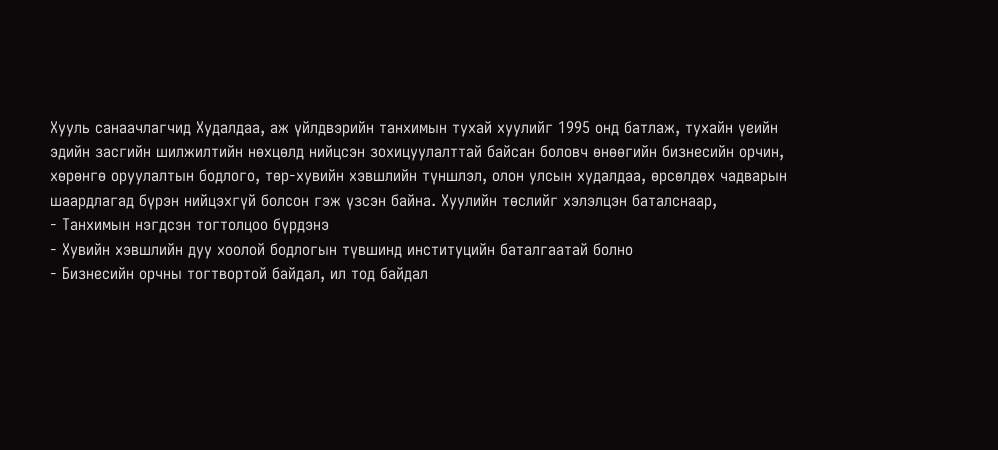Хууль санаачлагчид Худалдаа, аж үйлдвэрийн танхимын тухай хуулийг 1995 онд батлаж, тухайн үеийн эдийн засгийн шилжилтийн нөхцөлд нийцсэн зохицуулалттай байсан боловч өнөөгийн бизнесийн орчин, хөрөнгө оруулалтын бодлого, төр‑хувийн хэвшлийн түншлэл, олон улсын худалдаа, өрсөлдөх чадварын шаардлагад бүрэн нийцэхгүй болсон гэж үзсэн байна. Хуулийн төслийг хэлэлцэн баталснаар,
- Танхимын нэгдсэн тогтолцоо бүрдэнэ
- Хувийн хэвшлийн дуу хоолой бодлогын түвшинд институцийн баталгаатай болно
- Бизнесийн орчны тогтвортой байдал, ил тод байдал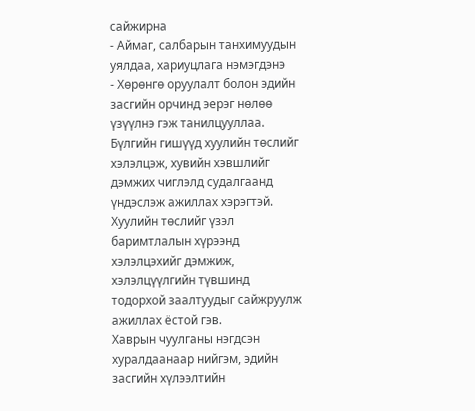сайжирна
- Аймаг, салбарын танхимуудын уялдаа, хариуцлага нэмэгдэнэ
- Хөрөнгө оруулалт болон эдийн засгийн орчинд эерэг нөлөө үзүүлнэ гэж танилцууллаа.
Бүлгийн гишүүд хуулийн төслийг хэлэлцэж, хувийн хэвшлийг дэмжих чиглэлд судалгаанд үндэслэж ажиллах хэрэгтэй. Хуулийн төслийг үзэл баримтлалын хүрээнд хэлэлцэхийг дэмжиж, хэлэлцүүлгийн түвшинд тодорхой заалтуудыг сайжруулж ажиллах ёстой гэв.
Хаврын чуулганы нэгдсэн хуралдаанаар нийгэм, эдийн засгийн хүлээлтийн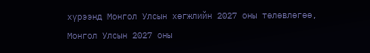хүрээнд Монгол Улсын хөгжлийн 2027 оны төлөвлөгөө, Монгол Улсын 2027 оны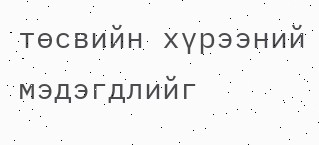төсвийн хүрээний мэдэгдлийг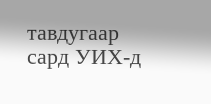тавдугаар сард УИХ-д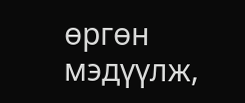өргөн мэдүүлж,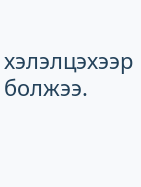хэлэлцэхээр болжээ.